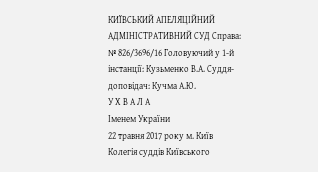КИЇВСЬКИЙ АПЕЛЯЦІЙНИЙ АДМІНІСТРАТИВНИЙ СУД Справа: № 826/3696/16 Головуючий у 1-й інстанції: Кузьменко В.А. Суддя-доповідач: Кучма А.Ю.
У Х В А Л А
Іменем України
22 травня 2017 року м. Київ
Колегія суддів Київського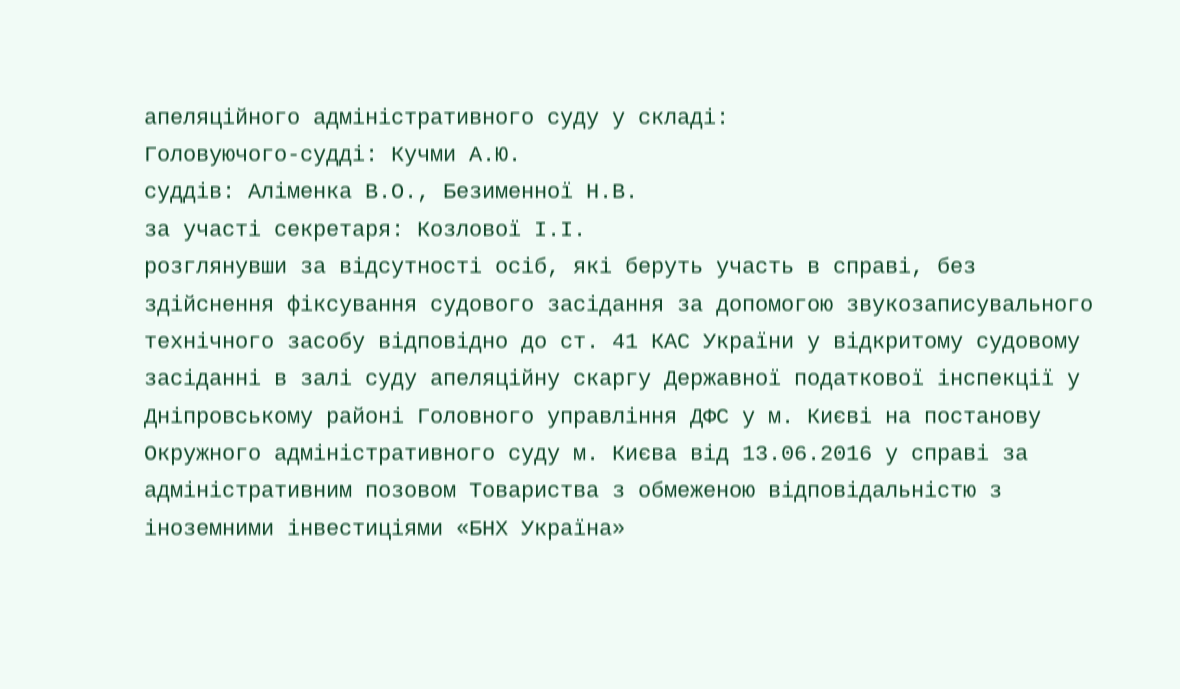апеляційного адміністративного суду у складі:
Головуючого-судді: Кучми А.Ю.
суддів: Аліменка В.О., Безименної Н.В.
за участі секретаря: Козлової І.І.
розглянувши за відсутності осіб, які беруть участь в справі, без здійснення фіксування судового засідання за допомогою звукозаписувального технічного засобу відповідно до ст. 41 КАС України у відкритому судовому засіданні в залі суду апеляційну скаргу Державної податкової інспекції у Дніпровському районі Головного управління ДФС у м. Києві на постанову Окружного адміністративного суду м. Києва від 13.06.2016 у справі за адміністративним позовом Товариства з обмеженою відповідальністю з іноземними інвестиціями «БНХ Україна»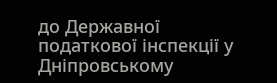до Державної податкової інспекції у Дніпровському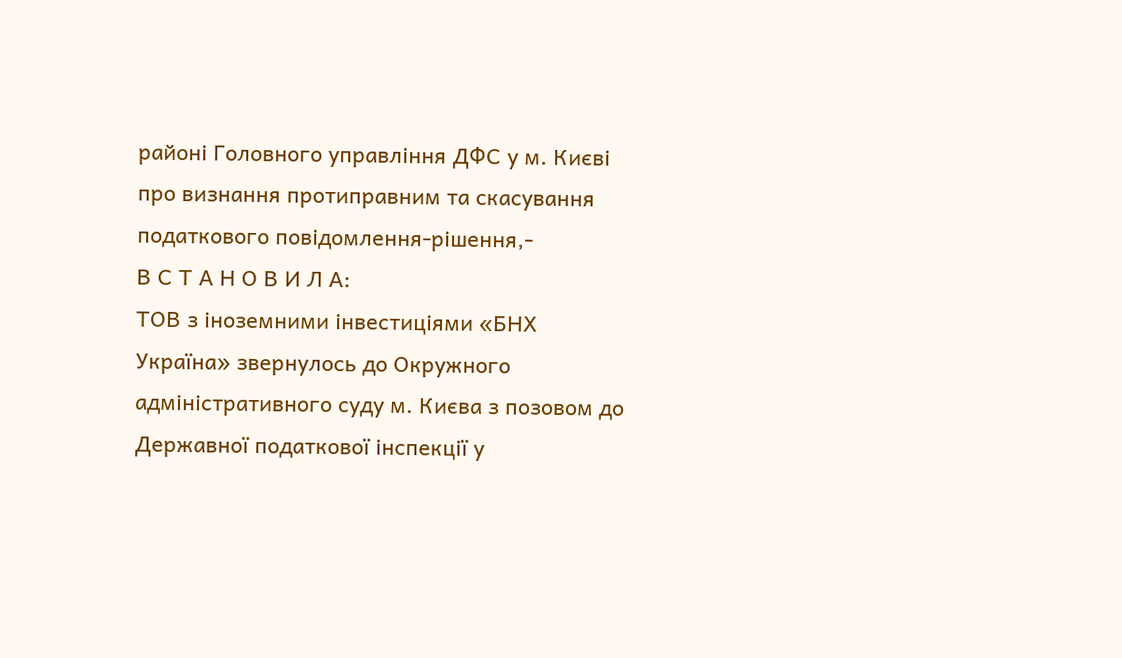районі Головного управління ДФС у м. Києві про визнання протиправним та скасування податкового повідомлення-рішення,-
В С Т А Н О В И Л А:
ТОВ з іноземними інвестиціями «БНХ Україна» звернулось до Окружного адміністративного суду м. Києва з позовом до Державної податкової інспекції у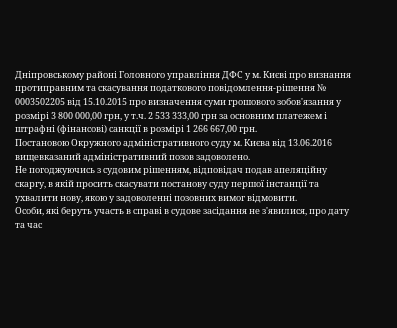Дніпровському районі Головного управління ДФС у м. Києві про визнання протиправним та скасування податкового повідомлення-рішення № 0003502205 від 15.10.2015 про визначення суми грошового зобов'язання у розмірі 3 800 000,00 грн, у т.ч. 2 533 333,00 грн за основним платежем і штрафні (фінансові) санкції в розмірі 1 266 667,00 грн.
Постановою Окружного адміністративного суду м. Києва від 13.06.2016 вищевказаний адміністративний позов задоволено.
Не погоджуючись з судовим рішенням, відповідач подав апеляційну скаргу, в якій просить скасувати постанову суду першої інстанції та ухвалити нову, якою у задоволенні позовних вимог відмовити.
Особи, які беруть участь в справі в судове засідання не з'явилися, про дату та час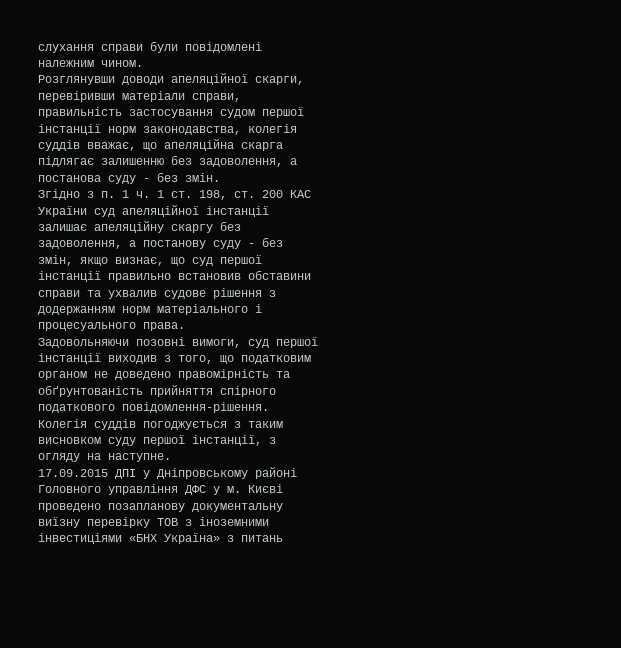слухання справи були повідомлені належним чином.
Розглянувши доводи апеляційної скарги, перевіривши матеріали справи, правильність застосування судом першої інстанції норм законодавства, колегія суддів вважає, що апеляційна скарга підлягає залишенню без задоволення, а постанова суду - без змін.
Згідно з п. 1 ч. 1 ст. 198, ст. 200 КАС України суд апеляційної інстанції залишає апеляційну скаргу без задоволення, а постанову суду - без змін, якщо визнає, що суд першої інстанції правильно встановив обставини справи та ухвалив судове рішення з додержанням норм матеріального і процесуального права.
Задовольняючи позовні вимоги, суд першої інстанції виходив з того, що податковим органом не доведено правомірність та обґрунтованість прийняття спірного податкового повідомлення-рішення.
Колегія суддів погоджується з таким висновком суду першої інстанції, з огляду на наступне.
17.09.2015 ДПІ у Дніпровському районі Головного управління ДФС у м. Києві проведено позапланову документальну виїзну перевірку ТОВ з іноземними інвестиціями «БНХ Україна» з питань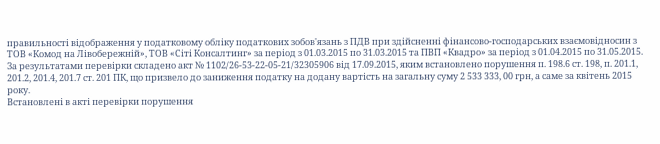правильності відображення у податковому обліку податкових зобов'язань з ПДВ при здійсненні фінансово-господарських взаємовідносин з ТОВ «Комод на Лівобережній», ТОВ «Сіті Консалтинг» за період з 01.03.2015 по 31.03.2015 та ПВП «Квадро» за період з 01.04.2015 по 31.05.2015.
За результатами перевірки складено акт № 1102/26-53-22-05-21/32305906 від 17.09.2015, яким встановлено порушення п. 198.6 ст. 198, п. 201.1, 201.2, 201.4, 201.7 ст. 201 ПК, що призвело до заниження податку на додану вартість на загальну суму 2 533 333, 00 грн, а саме за квітень 2015 року.
Встановлені в акті перевірки порушення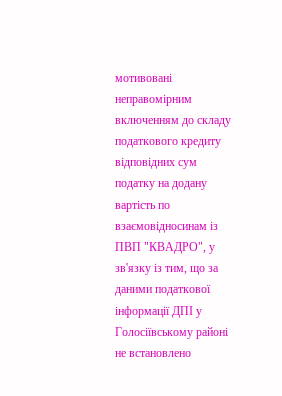мотивовані неправомірним включенням до складу податкового кредиту відповідних сум податку на додану вартість по взаємовідносинам із ПВП "КВАДРО", у зв'язку із тим, що за даними податкової інформації ДПІ у Голосіївському районі не встановлено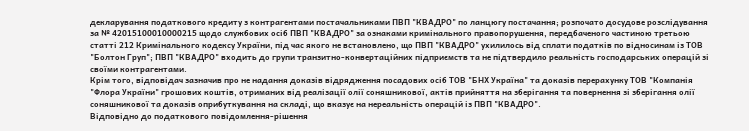декларування податкового кредиту з контрагентами постачальниками ПВП "КВАДРО" по ланцюгу постачання; розпочато досудове розслідування за № 42015100010000215 щодо службових осіб ПВП "КВАДРО" за ознаками кримінального правопорушення, передбаченого частиною третьою статті 212 Кримінального кодексу України, під час якого не встановлено, що ПВП "КВАДРО" ухилилось від сплати податків по відносинам із ТОВ "Болтон Груп"; ПВП "КВАДРО" входить до групи транзитно-конвертаційних підприємств та не підтвердило реальність господарських операцій зі своїми контрагентами.
Крім того, відповідач зазначив про не надання доказів відрядження посадових осіб ТОВ "БНХ Україна" та доказів перерахунку ТОВ "Компанія "Флора України" грошових коштів, отриманих від реалізації олії соняшникової, актів прийняття на зберігання та повернення зі зберігання олії соняшникової та доказів оприбуткування на складі, що вказує на нереальність операцій із ПВП "КВАДРО".
Відповідно до податкового повідомлення-рішення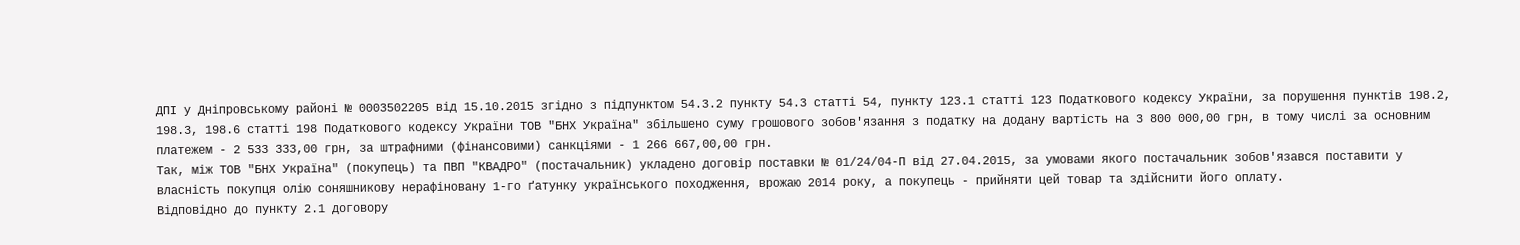ДПІ у Дніпровському районі № 0003502205 від 15.10.2015 згідно з підпунктом 54.3.2 пункту 54.3 статті 54, пункту 123.1 статті 123 Податкового кодексу України, за порушення пунктів 198.2, 198.3, 198.6 статті 198 Податкового кодексу України ТОВ "БНХ Україна" збільшено суму грошового зобов'язання з податку на додану вартість на 3 800 000,00 грн, в тому числі за основним платежем - 2 533 333,00 грн, за штрафними (фінансовими) санкціями - 1 266 667,00,00 грн.
Так, між ТОВ "БНХ Україна" (покупець) та ПВП "КВАДРО" (постачальник) укладено договір поставки № 01/24/04-П від 27.04.2015, за умовами якого постачальник зобов'язався поставити у власність покупця олію соняшникову нерафіновану 1-го ґатунку українського походження, врожаю 2014 року, а покупець - прийняти цей товар та здійснити його оплату.
Відповідно до пункту 2.1 договору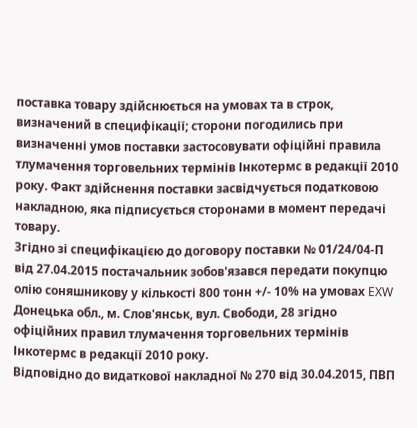поставка товару здійснюється на умовах та в строк, визначений в специфікації; сторони погодились при визначенні умов поставки застосовувати офіційні правила тлумачення торговельних термінів Інкотермс в редакції 2010 року. Факт здійснення поставки засвідчується податковою накладною, яка підписується сторонами в момент передачі товару.
Згідно зі специфікацією до договору поставки № 01/24/04-П від 27.04.2015 постачальник зобов'язався передати покупцю олію соняшникову у кількості 800 тонн +/- 10% на умовах EXW Донецька обл., м. Слов'янськ, вул. Свободи, 28 згідно офіційних правил тлумачення торговельних термінів Інкотермс в редакції 2010 року.
Відповідно до видаткової накладної № 270 від 30.04.2015, ПВП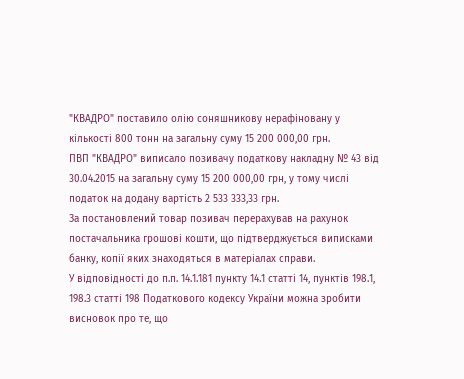"КВАДРО" поставило олію соняшникову нерафіновану у кількості 800 тонн на загальну суму 15 200 000,00 грн.
ПВП "КВАДРО" виписало позивачу податкову накладну № 43 від 30.04.2015 на загальну суму 15 200 000,00 грн, у тому числі податок на додану вартість 2 533 333,33 грн.
За постановлений товар позивач перерахував на рахунок постачальника грошові кошти, що підтверджується виписками банку, копії яких знаходяться в матеріалах справи.
У відповідності до п.п. 14.1.181 пункту 14.1 статті 14, пунктів 198.1, 198.3 статті 198 Податкового кодексу України можна зробити висновок про те, що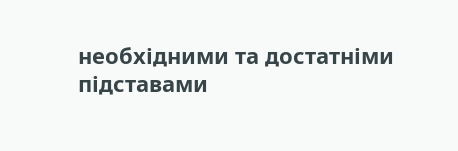необхідними та достатніми підставами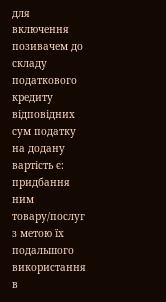для включення позивачем до складу податкового кредиту відповідних сум податку на додану вартість є: придбання ним товару/послуг з метою їх подальшого використання в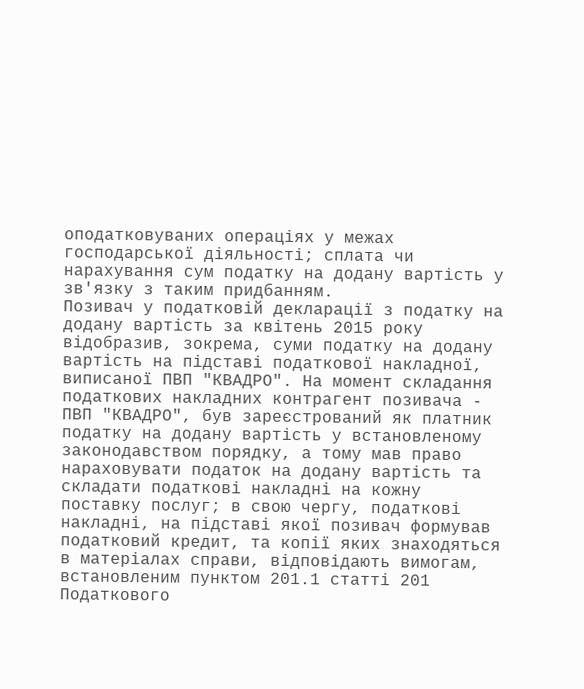оподатковуваних операціях у межах господарської діяльності; сплата чи нарахування сум податку на додану вартість у зв'язку з таким придбанням.
Позивач у податковій декларації з податку на додану вартість за квітень 2015 року відобразив, зокрема, суми податку на додану вартість на підставі податкової накладної, виписаної ПВП "КВАДРО". На момент складання податкових накладних контрагент позивача - ПВП "КВАДРО", був зареєстрований як платник податку на додану вартість у встановленому законодавством порядку, а тому мав право нараховувати податок на додану вартість та складати податкові накладні на кожну поставку послуг; в свою чергу, податкові накладні, на підставі якої позивач формував податковий кредит, та копії яких знаходяться в матеріалах справи, відповідають вимогам, встановленим пунктом 201.1 статті 201 Податкового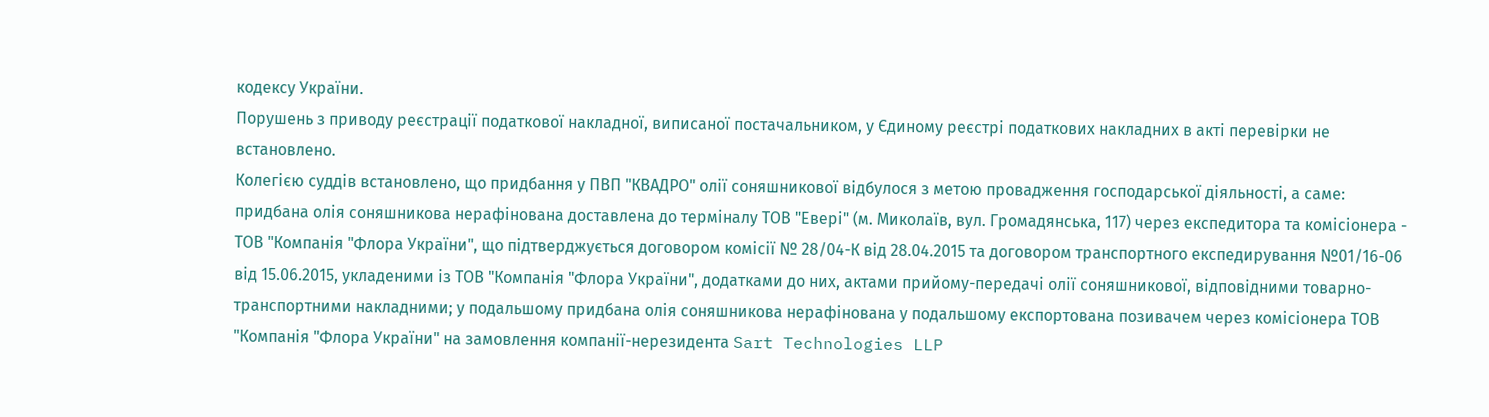кодексу України.
Порушень з приводу реєстрації податкової накладної, виписаної постачальником, у Єдиному реєстрі податкових накладних в акті перевірки не встановлено.
Колегією суддів встановлено, що придбання у ПВП "КВАДРО" олії соняшникової відбулося з метою провадження господарської діяльності, а саме: придбана олія соняшникова нерафінована доставлена до терміналу ТОВ "Евері" (м. Миколаїв, вул. Громадянська, 117) через експедитора та комісіонера - ТОВ "Компанія "Флора України", що підтверджується договором комісії № 28/04-К від 28.04.2015 та договором транспортного експедирування №01/16-06 від 15.06.2015, укладеними із ТОВ "Компанія "Флора України", додатками до них, актами прийому-передачі олії соняшникової, відповідними товарно-транспортними накладними; у подальшому придбана олія соняшникова нерафінована у подальшому експортована позивачем через комісіонера ТОВ "Компанія "Флора України" на замовлення компанії-нерезидента Sart Technologies LLP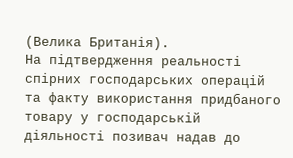(Велика Британія).
На підтвердження реальності спірних господарських операцій та факту використання придбаного товару у господарській діяльності позивач надав до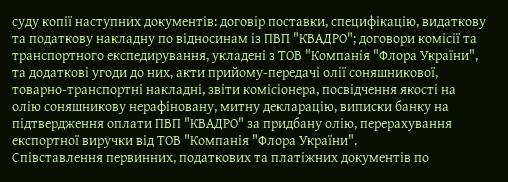суду копії наступних документів: договір поставки, специфікацію, видаткову та податкову накладну по відносинам із ПВП "КВАДРО"; договори комісії та транспортного експедирування, укладені з ТОВ "Компанія "Флора України", та додаткові угоди до них, акти прийому-передачі олії соняшникової, товарно-транспортні накладні, звіти комісіонера, посвідчення якості на олію соняшникову нерафіновану, митну декларацію, виписки банку на підтвердження оплати ПВП "КВАДРО" за придбану олію, перерахування експортної виручки від ТОВ "Компанія "Флора України".
Співставлення первинних, податкових та платіжних документів по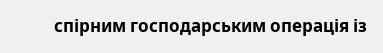спірним господарським операція із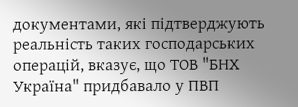документами, які підтверджують реальність таких господарських операцій, вказує, що ТОВ "БНХ Україна" придбавало у ПВП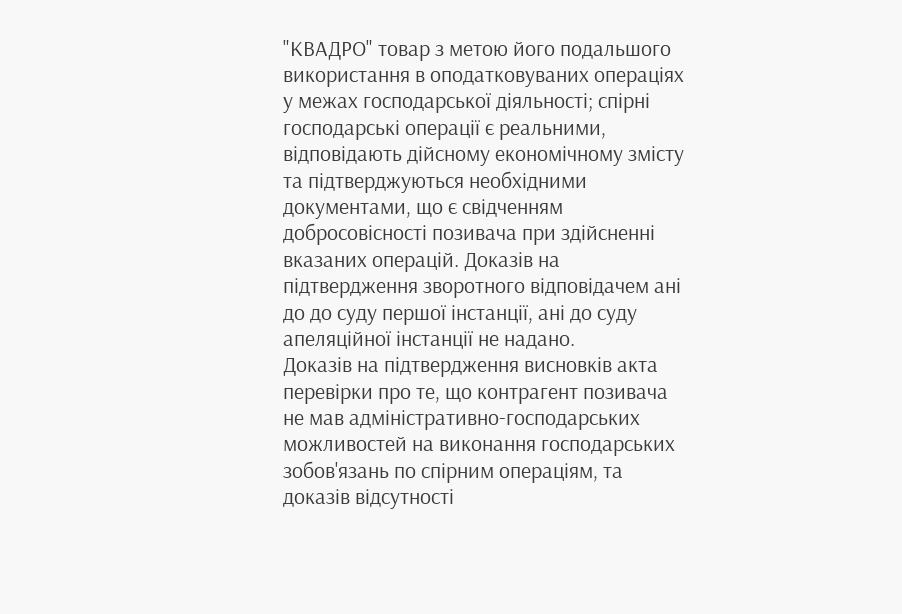"КВАДРО" товар з метою його подальшого використання в оподатковуваних операціях у межах господарської діяльності; спірні господарські операції є реальними, відповідають дійсному економічному змісту та підтверджуються необхідними документами, що є свідченням добросовісності позивача при здійсненні вказаних операцій. Доказів на підтвердження зворотного відповідачем ані до до суду першої інстанції, ані до суду апеляційної інстанції не надано.
Доказів на підтвердження висновків акта перевірки про те, що контрагент позивача не мав адміністративно-господарських можливостей на виконання господарських зобов'язань по спірним операціям, та доказів відсутності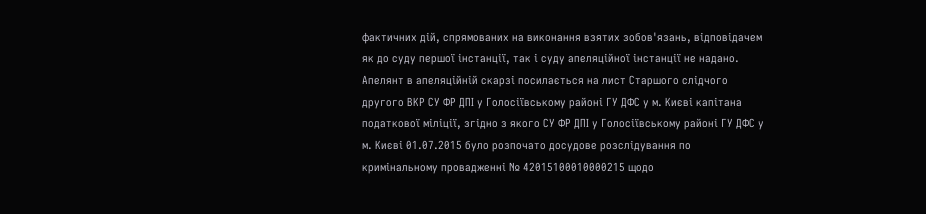фактичних дій, спрямованих на виконання взятих зобов'язань, відповідачем як до суду першої інстанції, так і суду апеляційної інстанції не надано.
Апелянт в апеляційній скарзі посилається на лист Старшого слідчого другого ВКР СУ ФР ДПІ у Голосіївському районі ГУ ДФС у м. Києві капітана податкової міліції, згідно з якого СУ ФР ДПІ у Голосіївському районі ГУ ДФС у м. Києві 01.07.2015 було розпочато досудове розслідування по кримінальному провадженні № 42015100010000215 щодо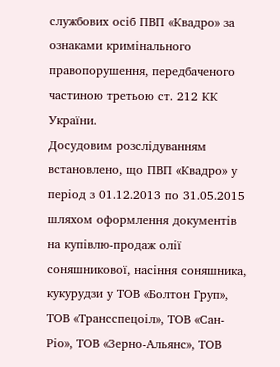службових осіб ПВП «Квадро» за ознаками кримінального правопорушення, передбаченого частиною третьою ст. 212 КК України.
Досудовим розслідуванням встановлено, що ПВП «Квадро» у період з 01.12.2013 по 31.05.2015 шляхом оформлення документів на купівлю-продаж олії соняшникової, насіння соняшника, кукурудзи у ТОВ «Болтон Груп», ТОВ «Трансспецоіл», ТОВ «Сан-Ріо», ТОВ «Зерно-Альянс», ТОВ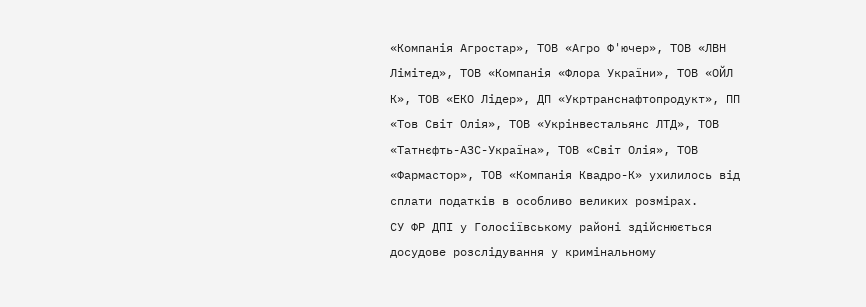«Компанія Агростар», ТОВ «Агро Ф'ючер», ТОВ «ЛВН Лімітед», ТОВ «Компанія «Флора України», ТОВ «ОЙЛ К», ТОВ «ЕКО Лідер», ДП «Укртранснафтопродукт», ПП «Тов Світ Олія», ТОВ «Укрінвестальянс ЛТД», ТОВ «Татнєфть-АЗС-Україна», ТОВ «Світ Олія», ТОВ «Фармастор», ТОВ «Компанія Квадро-К» ухилилось від сплати податків в особливо великих розмірах.
СУ ФР ДПІ у Голосіївському районі здійснюється досудове розслідування у кримінальному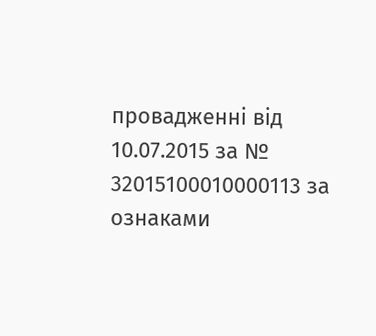провадженні від 10.07.2015 за № 32015100010000113 за ознаками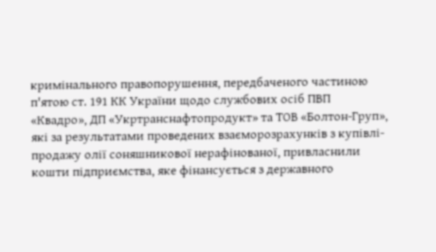кримінального правопорушення, передбаченого частиною п'ятою ст. 191 КК України щодо службових осіб ПВП «Квадро», ДП «Укртранснафтопродукт» та ТОВ «Болтон-Груп», які за результатами проведених взаєморозрахунків з купівлі-продажу олії соняшникової нерафінованої, привласнили кошти підприємства, яке фінансується з державного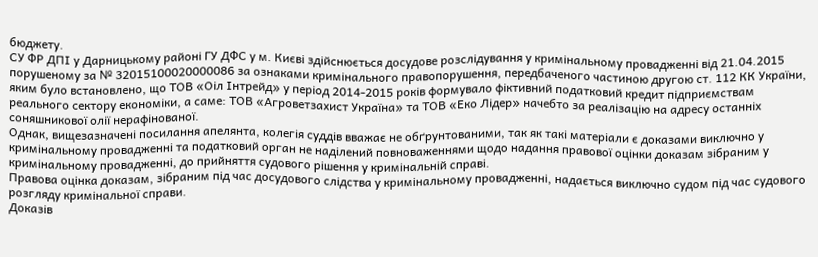бюджету.
СУ ФР ДПІ у Дарницькому районі ГУ ДФС у м. Києві здійснюється досудове розслідування у кримінальному провадженні від 21.04.2015 порушеному за № 32015100020000086 за ознаками кримінального правопорушення, передбаченого частиною другою ст. 112 КК України, яким було встановлено, що ТОВ «Оіл Інтрейд» у період 2014-2015 років формувало фіктивний податковий кредит підприємствам реального сектору економіки, а саме: ТОВ «Агроветзахист Україна» та ТОВ «Еко Лідер» начебто за реалізацію на адресу останніх соняшникової олії нерафінованої.
Однак, вищезазначені посилання апелянта, колегія суддів вважає не обґрунтованими, так як такі матеріали є доказами виключно у кримінальному провадженні та податковий орган не наділений повноваженнями щодо надання правової оцінки доказам зібраним у кримінальному провадженні, до прийняття судового рішення у кримінальній справі.
Правова оцінка доказам, зібраним під час досудового слідства у кримінальному провадженні, надається виключно судом під час судового розгляду кримінальної справи.
Доказів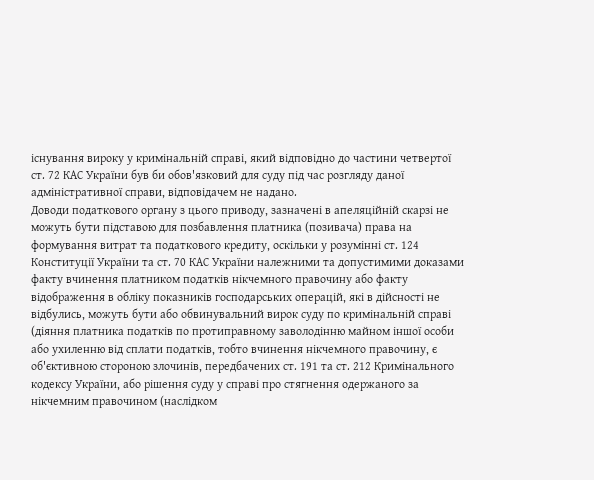існування вироку у кримінальній справі, який відповідно до частини четвертої ст. 72 КАС України був би обов'язковий для суду під час розгляду даної адміністративної справи, відповідачем не надано.
Доводи податкового органу з цього приводу, зазначені в апеляційній скарзі не можуть бути підставою для позбавлення платника (позивача) права на формування витрат та податкового кредиту, оскільки у розумінні ст. 124 Конституції України та ст. 70 КАС України належними та допустимими доказами факту вчинення платником податків нікчемного правочину або факту відображення в обліку показників господарських операцій, які в дійсності не відбулись, можуть бути або обвинувальний вирок суду по кримінальній справі (діяння платника податків по протиправному заволодінню майном іншої особи або ухиленню від сплати податків, тобто вчинення нікчемного правочину, є об'єктивною стороною злочинів, передбачених ст. 191 та ст. 212 Кримінального кодексу України, або рішення суду у справі про стягнення одержаного за нікчемним правочином (наслідком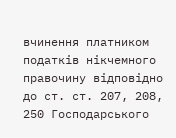вчинення платником податків нікчемного правочину відповідно до ст. ст. 207, 208, 250 Господарського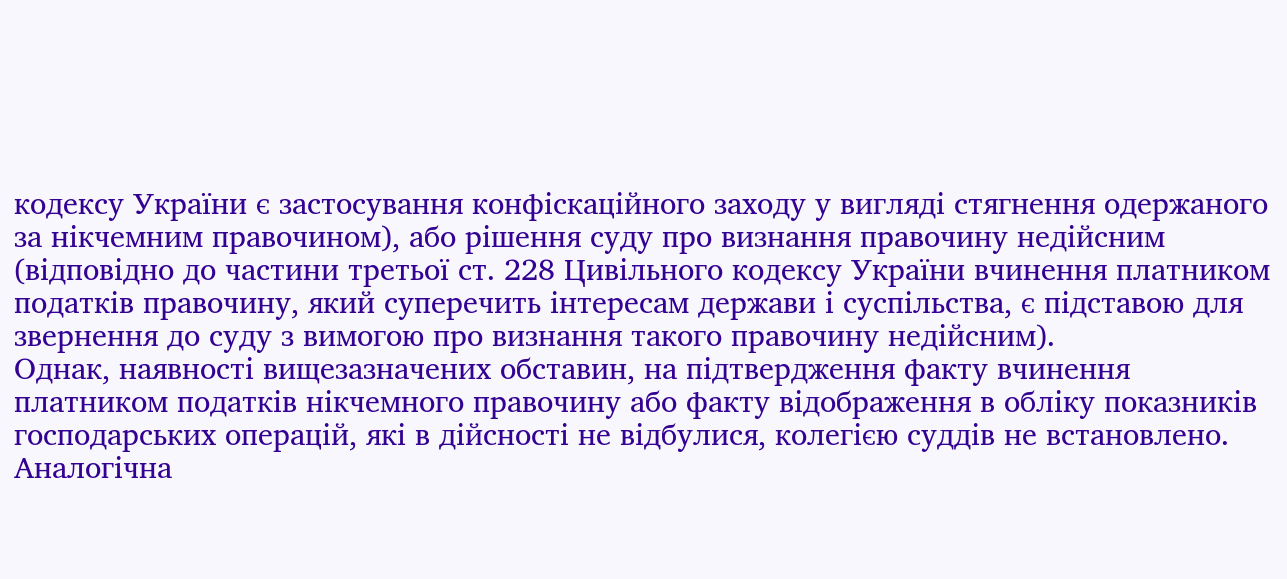кодексу України є застосування конфіскаційного заходу у вигляді стягнення одержаного за нікчемним правочином), або рішення суду про визнання правочину недійсним (відповідно до частини третьої ст. 228 Цивільного кодексу України вчинення платником податків правочину, який суперечить інтересам держави і суспільства, є підставою для звернення до суду з вимогою про визнання такого правочину недійсним).
Однак, наявності вищезазначених обставин, на підтвердження факту вчинення платником податків нікчемного правочину або факту відображення в обліку показників господарських операцій, які в дійсності не відбулися, колегією суддів не встановлено.
Аналогічна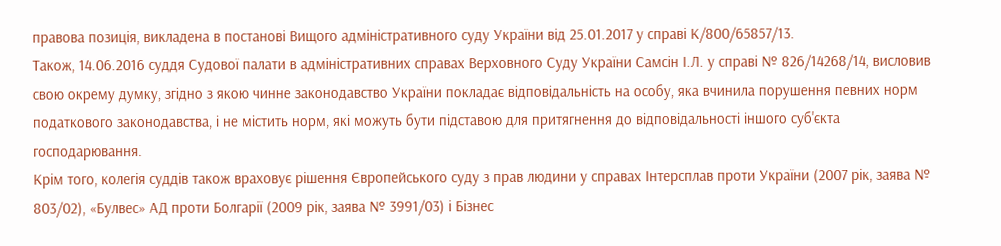правова позиція, викладена в постанові Вищого адміністративного суду України від 25.01.2017 у справі К/800/65857/13.
Також, 14.06.2016 суддя Судової палати в адміністративних справах Верховного Суду України Самсін І.Л. у справі № 826/14268/14, висловив свою окрему думку, згідно з якою чинне законодавство України покладає відповідальність на особу, яка вчинила порушення певних норм податкового законодавства, і не містить норм, які можуть бути підставою для притягнення до відповідальності іншого суб'єкта господарювання.
Крім того, колегія суддів також враховує рішення Європейського суду з прав людини у справах Інтерсплав проти України (2007 рік, заява № 803/02), «Булвес» АД проти Болгарії (2009 рік, заява № 3991/03) і Бізнес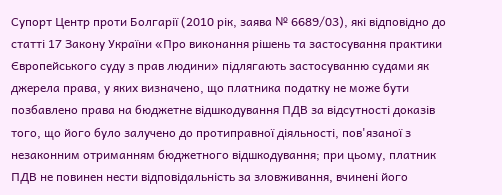Супорт Центр проти Болгарії (2010 рік, заява № 6689/03), які відповідно до статті 17 Закону України «Про виконання рішень та застосування практики Європейського суду з прав людини» підлягають застосуванню судами як джерела права, у яких визначено, що платника податку не може бути позбавлено права на бюджетне відшкодування ПДВ за відсутності доказів того, що його було залучено до протиправної діяльності, пов'язаної з незаконним отриманням бюджетного відшкодування; при цьому, платник ПДВ не повинен нести відповідальність за зловживання, вчинені його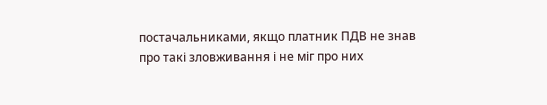постачальниками, якщо платник ПДВ не знав про такі зловживання і не міг про них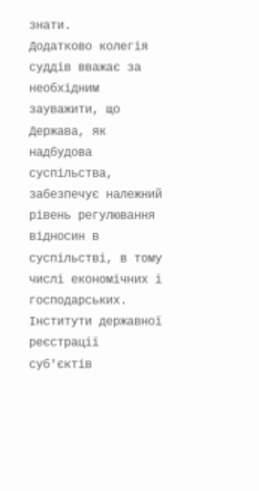знати.
Додатково колегія суддів вважає за необхідним зауважити, що Держава, як надбудова суспільства, забезпечує належний рівень регулювання відносин в суспільстві, в тому числі економічних і господарських. Інститути державної реєстрації суб'єктів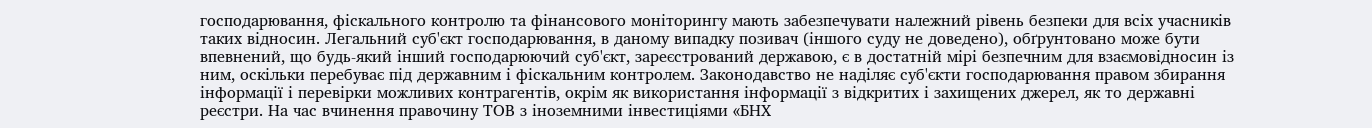господарювання, фіскального контролю та фінансового моніторингу мають забезпечувати належний рівень безпеки для всіх учасників таких відносин. Легальний суб'єкт господарювання, в даному випадку позивач (іншого суду не доведено), обґрунтовано може бути впевнений, що будь-який інший господарюючий суб'єкт, зареєстрований державою, є в достатній мірі безпечним для взаємовідносин із ним, оскільки перебуває під державним і фіскальним контролем. Законодавство не наділяє суб'єкти господарювання правом збирання інформації і перевірки можливих контрагентів, окрім як використання інформації з відкритих і захищених джерел, як то державні реєстри. На час вчинення правочину ТОВ з іноземними інвестиціями «БНХ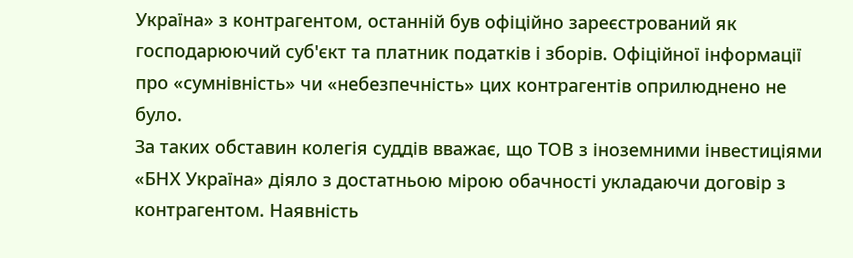Україна» з контрагентом, останній був офіційно зареєстрований як господарюючий суб'єкт та платник податків і зборів. Офіційної інформації про «сумнівність» чи «небезпечність» цих контрагентів оприлюднено не було.
За таких обставин колегія суддів вважає, що ТОВ з іноземними інвестиціями «БНХ Україна» діяло з достатньою мірою обачності укладаючи договір з контрагентом. Наявність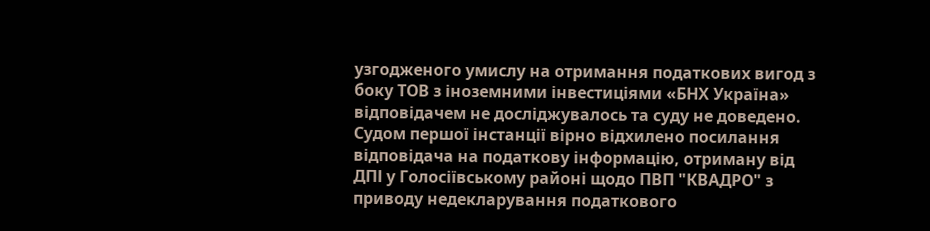узгодженого умислу на отримання податкових вигод з боку ТОВ з іноземними інвестиціями «БНХ Україна» відповідачем не досліджувалось та суду не доведено.
Судом першої інстанції вірно відхилено посилання відповідача на податкову інформацію, отриману від ДПІ у Голосіївському районі щодо ПВП "КВАДРО" з приводу недекларування податкового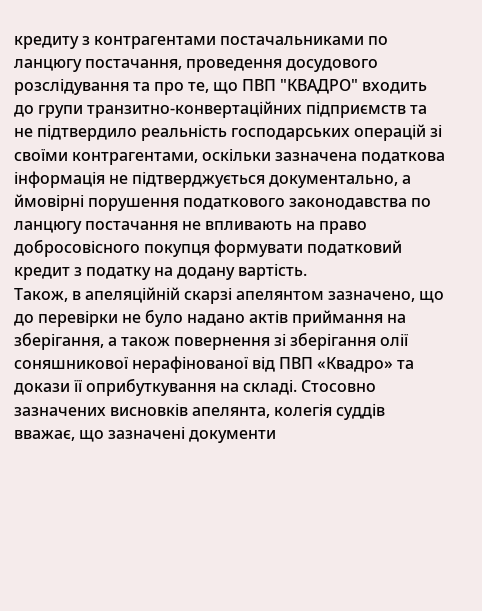кредиту з контрагентами постачальниками по ланцюгу постачання, проведення досудового розслідування та про те, що ПВП "КВАДРО" входить до групи транзитно-конвертаційних підприємств та не підтвердило реальність господарських операцій зі своїми контрагентами, оскільки зазначена податкова інформація не підтверджується документально, а ймовірні порушення податкового законодавства по ланцюгу постачання не впливають на право добросовісного покупця формувати податковий кредит з податку на додану вартість.
Також, в апеляційній скарзі апелянтом зазначено, що до перевірки не було надано актів приймання на зберігання, а також повернення зі зберігання олії соняшникової нерафінованої від ПВП «Квадро» та докази її оприбуткування на складі. Стосовно зазначених висновків апелянта, колегія суддів вважає, що зазначені документи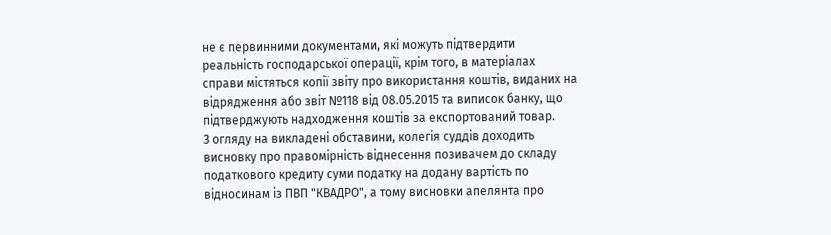не є первинними документами, які можуть підтвердити реальність господарської операції, крім того, в матеріалах справи містяться копії звіту про використання коштів, виданих на відрядження або звіт №118 від 08.05.2015 та виписок банку, що підтверджують надходження коштів за експортований товар.
З огляду на викладені обставини, колегія суддів доходить висновку про правомірність віднесення позивачем до складу податкового кредиту суми податку на додану вартість по відносинам із ПВП "КВАДРО", а тому висновки апелянта про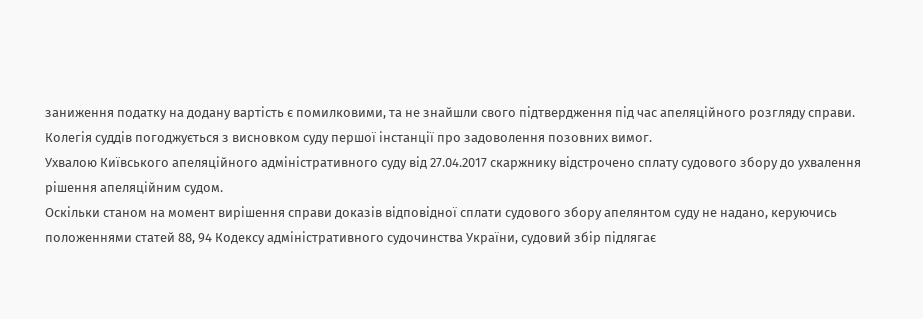заниження податку на додану вартість є помилковими, та не знайшли свого підтвердження під час апеляційного розгляду справи.
Колегія суддів погоджується з висновком суду першої інстанції про задоволення позовних вимог.
Ухвалою Київського апеляційного адміністративного суду від 27.04.2017 скаржнику відстрочено сплату судового збору до ухвалення рішення апеляційним судом.
Оскільки станом на момент вирішення справи доказів відповідної сплати судового збору апелянтом суду не надано, керуючись положеннями статей 88, 94 Кодексу адміністративного судочинства України, судовий збір підлягає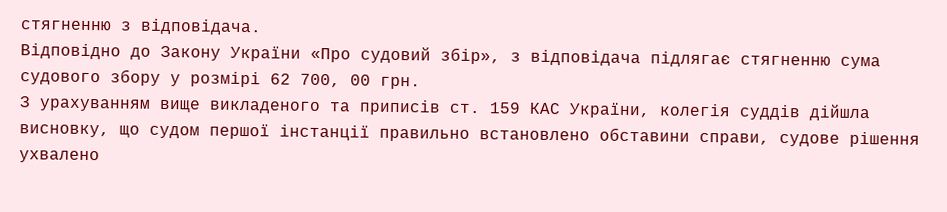стягненню з відповідача.
Відповідно до Закону України «Про судовий збір», з відповідача підлягає стягненню сума судового збору у розмірі 62 700, 00 грн.
З урахуванням вище викладеного та приписів ст. 159 КАС України, колегія суддів дійшла висновку, що судом першої інстанції правильно встановлено обставини справи, судове рішення ухвалено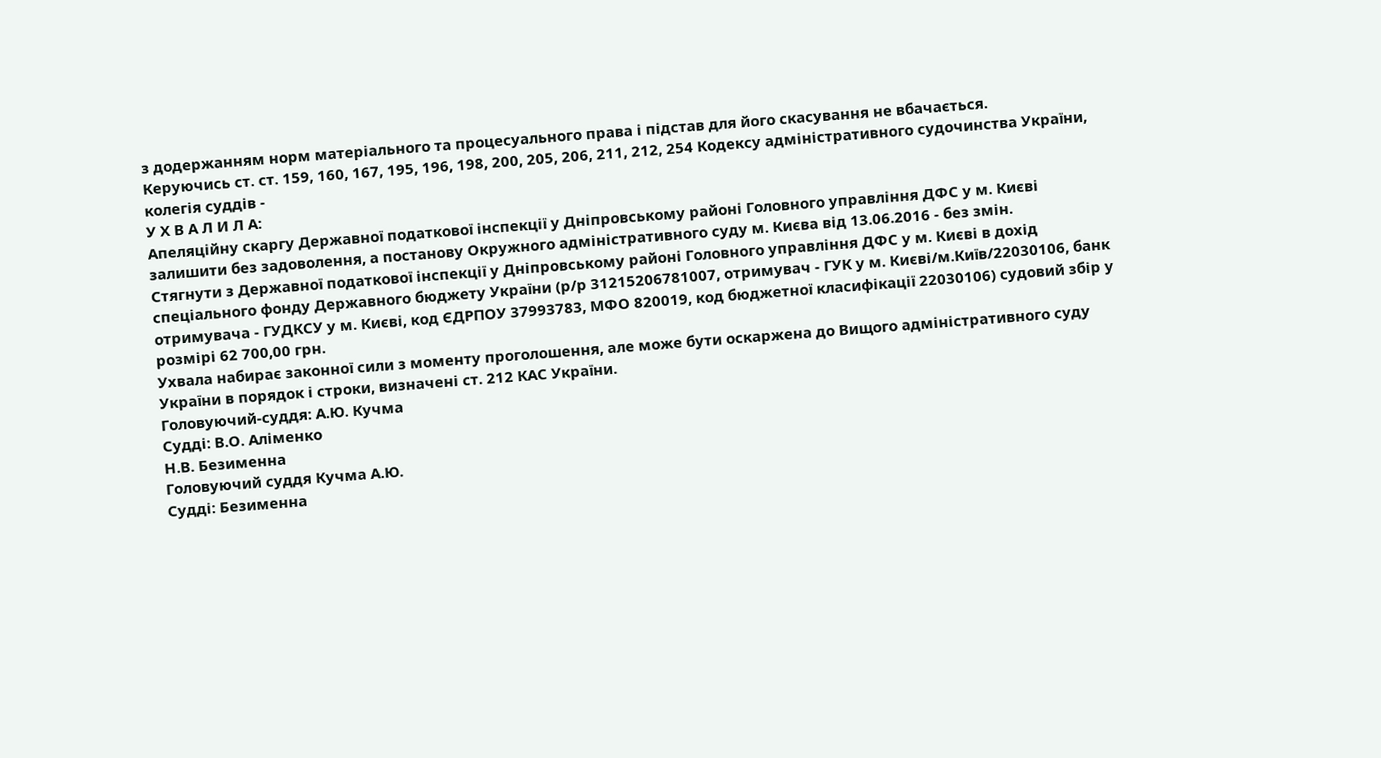з додержанням норм матеріального та процесуального права і підстав для його скасування не вбачається.
Керуючись ст. ст. 159, 160, 167, 195, 196, 198, 200, 205, 206, 211, 212, 254 Кодексу адміністративного судочинства України, колегія суддів -
У Х В А Л И Л А:
Апеляційну скаргу Державної податкової інспекції у Дніпровському районі Головного управління ДФС у м. Києві залишити без задоволення, а постанову Окружного адміністративного суду м. Києва від 13.06.2016 - без змін.
Стягнути з Державної податкової інспекції у Дніпровському районі Головного управління ДФС у м. Києві в дохід спеціального фонду Державного бюджету України (р/р 31215206781007, отримувач - ГУК у м. Києві/м.Київ/22030106, банк отримувача - ГУДКСУ у м. Києві, код ЄДРПОУ 37993783, МФО 820019, код бюджетної класифікації 22030106) судовий збір у розмірі 62 700,00 грн.
Ухвала набирає законної сили з моменту проголошення, але може бути оскаржена до Вищого адміністративного суду України в порядок і строки, визначені ст. 212 КАС України.
Головуючий-суддя: А.Ю. Кучма
Судді: В.О. Аліменко
Н.В. Безименна
Головуючий суддя Кучма А.Ю.
Судді: Безименна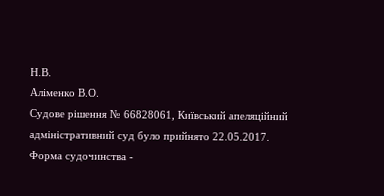Н.В.
Аліменко В.О.
Судове рішення № 66828061, Київський апеляційний адміністративний суд було прийнято 22.05.2017. Форма судочинства -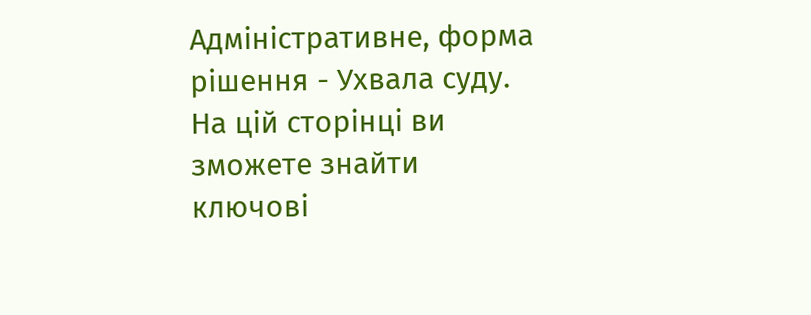Адміністративне, форма рішення - Ухвала суду. На цій сторінці ви зможете знайти ключові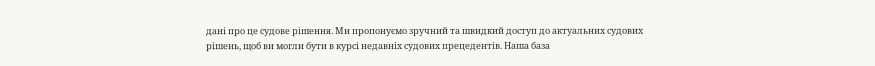дані про це судове рішення. Ми пропонуємо зручний та швидкий доступ до актуальних судових рішень, щоб ви могли бути в курсі недавніх судових прецедентів. Наша база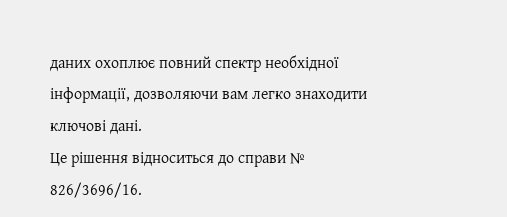даних охоплює повний спектр необхідної інформації, дозволяючи вам легко знаходити ключові дані.
Це рішення відноситься до справи № 826/3696/16.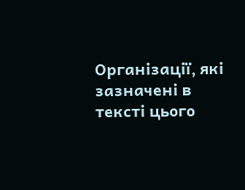Організації, які зазначені в тексті цього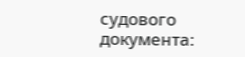судового документа: